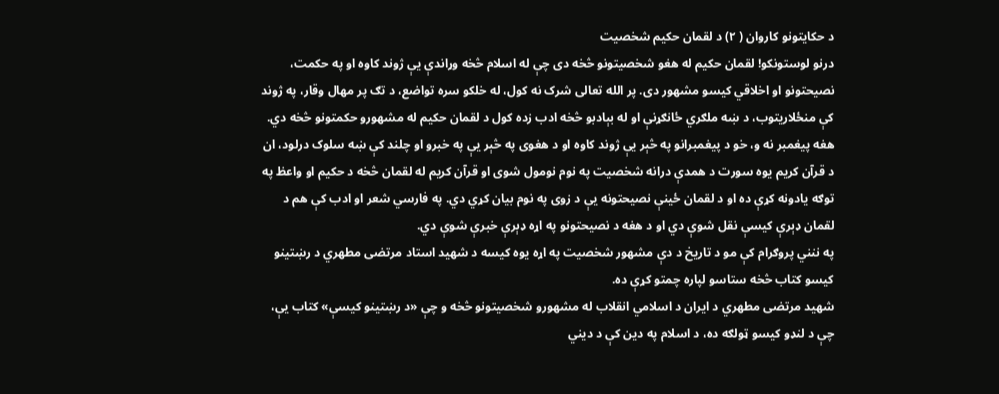د حکایتونو کاروان ( ۲) د لقمان حکیم شخصیت
درنو لوستونکو! لقمان حکیم له هغو شخصیتونو څخه دی چې له اسلام څخه وړاندې یې ژوند کاوه او په حکمت، نصیحتونو او اخلاقي کیسو مشهور دی. پر الله تعالی شرک نه کول، له خلکو سره تواضع، د تګ پر مهال وقار، په ژوند کې منځلاریتوب، د ښه ملګري ځانګړنې او له بېادبو څخه ادب زده کول د لقمان حکیم له مشهورو حکمتونو څخه دي.
هغه پیغمبر نه و، خو د پیغمبرانو په څېر یې ژوند کاوه او د هغوی په څېر یې په خبرو او چلند کې ښه سلوک درلود، ان د قرآن کریم یوه سورت د همدې درانه شخصیت په نوم نومول شوی او قرآن کریم له لقمان څخه د حکیم او واعظ په توګه یادونه کړې ده او د لقمان ځینې نصیحتونه یې د زوی په نوم بیان کړي دي. په فارسي شعر او ادب کې هم د لقمان ډېرې کیسې نقل شوې دي او د هغه د نصیحتونو په اړه ډېرې خبرې شوې دي.
په ننني پروګرام کې مو د تاریخ د دې مشهور شخصیت په اړه یوه کیسه د شهید استاد مرتضی مطهري د رښتینو کیسو کتاب څخه ستاسو لپاره چمتو کړې ده.
شهید مرتضی مطهري د ایران د اسلامي انقلاب له مشهورو شخصیتونو څخه و چې «د رښتینو کیسې» کتاب یې، چې د لنډو کیسو ټولګه ده، د اسلام په دین کې د دیني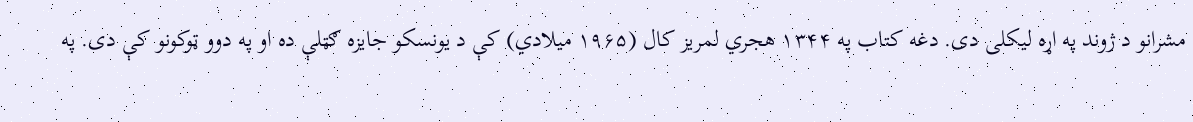مشرانو د ژوند په اړه لیکلی دی. دغه کتاب په ۱۳۴۴ هجري لمریز کال (۱۹۶۵ میلادي) کې د یونسکو جایزه ګټلې ده او په دوو ټوکونو کې دی. په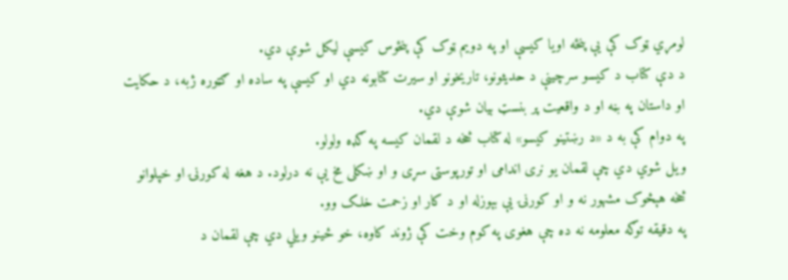لومړي ټوک کې یې پنځه اویا کیسې او په دویم ټوک کې پنځوس کیسې لیکل شوې دي.
د دې کتاب د کیسو سرچینې د حدیثونو، تاریخونو او سیرت کتابونه دي او کیسې په ساده او ګټوره ژبه، د حکایت او داستان په بڼه او د واقعیت پر بنسټ بیان شوې دي.
په دوام کې به د «د رښتینو کیسو» له کتاب څخه د لقمان کیسه په ګډه ولولو.
ویل شوي دي چې لقمان یو نری اندامی او تورپوستی سړی و او ښکلی مخ یې نه درلود. د هغه له کورنۍ او خپلوانو څخه هېڅوک مشهور نه و او کورنۍ یې بېوزله او د کار او زحمت خلک وو.
په دقیقه توګه معلومه نه ده چې هغوی په کوم وخت کې ژوند کاوه، خو ځینو ویلي دي چې لقمان د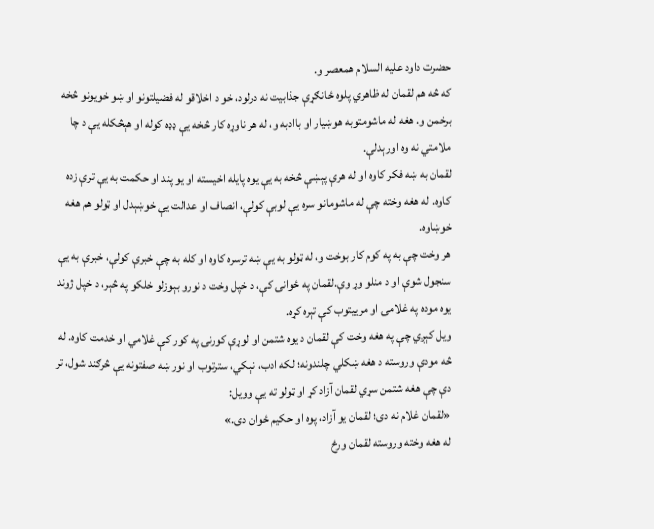حضرت داود علیه السلام همعصر و.
که څه هم لقمان له ظاهري پلوه ځانګړې جذابیت نه درلود، خو د اخلاقو له فضیلتونو او ښو خویونو څخه برخمن و. هغه له ماشومتوبه هوښیار او باادبه و، له هر ناوړه کار څخه یې ډډه کوله او هېڅکله یې د چا ملامتي نه وه اورېدلې.
لقمان به ښه فکر کاوه او له هرې پېښې څخه به یې یوه پایله اخیسته او یو پند او حکمت به یې ترې زده کاوه. له هغه وخته چې له ماشومانو سره یې لوبې کولې، انصاف او عدالت یې خوښېدل او ټولو هم هغه خوښاوه.
هر وخت چې به په کوم کار بوخت و، له ټولو به یې ښه ترسره کاوه او کله به چې خبرې کولې، خبرې به یې سنجول شوې او د منلو وړ وې.لقمان په ځوانۍ کې، د خپل وخت د نورو بېوزلو خلکو په څېر، د خپل ژوند یوه موده په غلامۍ او مرییتوب کې تېره کړه.
ویل کېږي چې په هغه وخت کې لقمان د یوه شتمن او لوړې کورنۍ په کور کې غلامي او خدمت کاوه. له څه مودې وروسته د هغه ښکلي چلندونه؛ لکه ادب، نېکي، سترتوب او نور ښه صفتونه یې څرګند شول، تر دې چې هغه شتمن سړي لقمان آزاد کړ او ټولو ته یې وویل:
«لقمان غلام نه دی؛ لقمان یو آزاد، پوه او حکیم ځوان دی.»
له هغه وخته وروسته لقمان ورځ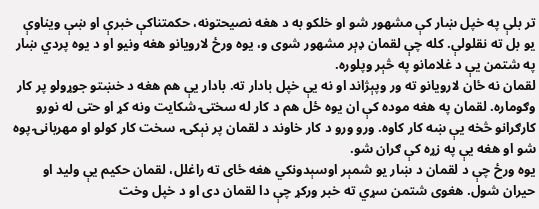تر بلې په خپل ښار کې مشهور شو او خلکو به د هغه نصیحتونه، حکمتناکې خبرې او ښې ویناوې یو بل ته نقلولې. کله چې لقمان ډېر مشهور شوی و، یوه ورځ لارویانو هغه ونیو او د یوه پردي ښار په شتمن یې د غلامانو په څېر وپلوره.
لقمان نه ځان لارویانو ته ور وپېژاند او نه یې خپل بادار ته. بادار یې هم هغه د خښتو جوړولو پر کار وګوماره. لقمان په هغه موده کې ان یوه ځل هم د کار له سختۍ شکایت ونه کړ او حتی له نورو کارګرانو څخه یې ښه کار کاوه. ورو ورو د کار خاوند د لقمان پر نېکۍ، سخت کار کولو او مهربانۍ پوه شو او هغه یې په زړه کې ګران شو.
یوه ورځ چې د لقمان د ښار یو شمېر اوسېدونکي هغه ځای ته راغلل، لقمان حکیم یې ولید او حیران شول. هغوی شتمن سړي ته خبر ورکړ چې دا لقمان دی او د خپل وخت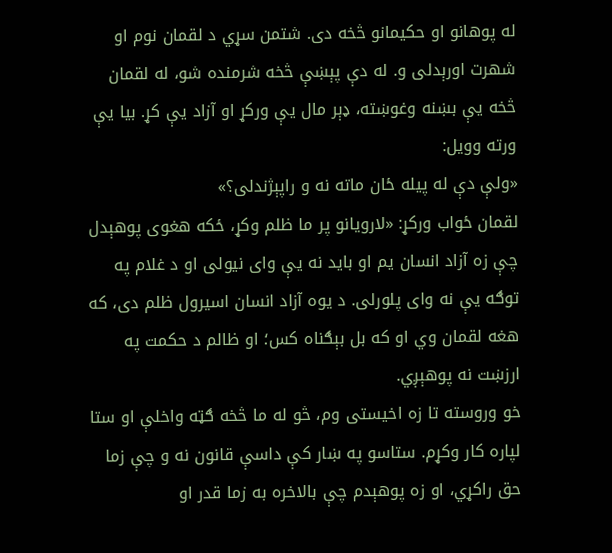له پوهانو او حکیمانو څخه دی. شتمن سړي د لقمان نوم او شهرت اورېدلی و. له دې پېښې څخه شرمنده شو، له لقمان څخه یې بښنه وغوښته، ډېر مال یې ورکړ او آزاد یې کړ. بیا یې ورته وویل:
«ولې دې له پیله ځان ماته نه و راپېژندلی؟»
لقمان ځواب ورکړ: «لارویانو پر ما ظلم وکړ، ځکه هغوی پوهېدل چې زه آزاد انسان یم او باید نه یې وای نیولی او د غلام په توګه یې نه وای پلورلی. د یوه آزاد انسان اسیرول ظلم دی، که هغه لقمان وي او که بل بېګناه کس؛ او ظالم د حکمت په ارزښت نه پوهېږي.
خو وروسته تا زه اخیستی وم، څو له ما څخه ګټه واخلې او ستا لپاره کار وکړم. ستاسو په ښار کې داسې قانون نه و چې زما حق راکړي، او زه پوهېدم چې بالاخره به زما قدر او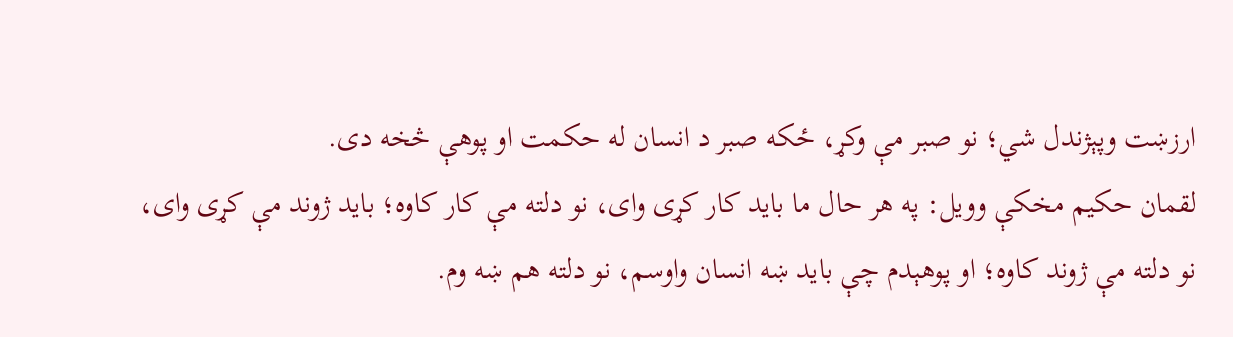ارزښت وپېژندل شي؛ نو صبر مې وکړ، ځکه صبر د انسان له حکمت او پوهې څخه دی.
لقمان حکیم مخکې وویل: په هر حال ما باید کار کړی وای، نو دلته مې کار کاوه؛ باید ژوند مې کړی وای، نو دلته مې ژوند کاوه؛ او پوهېدم چې باید ښه انسان واوسم، نو دلته هم ښه وم.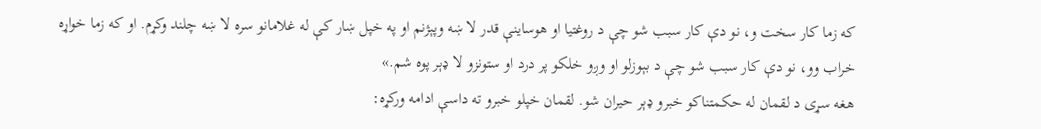که زما کار سخت و، نو دې کار سبب شو چې د روغتیا او هوساینې قدر لا ښه وپېژنم او په خپل ښار کې له غلامانو سره لا ښه چلند وکړم. او که زما خواړه خراب وو، نو دې کار سبب شو چې د بېوزلو او وږو خلکو پر درد او ستونزو لا ډېر پوه شم.»
هغه سړی د لقمان له حکمتناکو خبرو ډېر حیران شو. لقمان خپلو خبرو ته داسې ادامه ورکړه: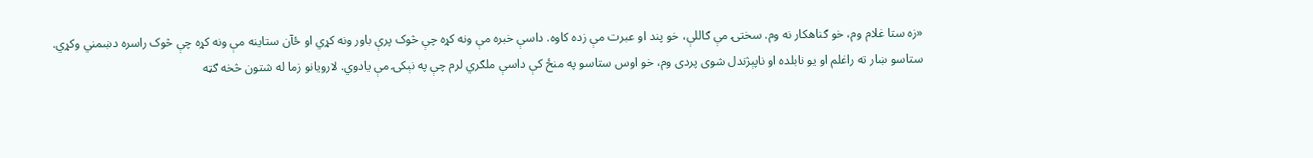«زه ستا غلام وم، خو ګناهکار نه وم. سختۍ مې ګاللې، خو پند او عبرت مې زده کاوه. داسې خبره مې ونه کړه چې څوک پرې باور ونه کړي او ځآن ستاینه مې ونه کړه چې څوک راسره دښمني وکړي.
ستاسو ښار ته راغلم او یو نابلده او ناپېژندل شوی پردی وم، خو اوس ستاسو په منځ کې داسې ملګري لرم چې په نېکۍ مې یادوي. لارویانو زما له شتون څخه ګټه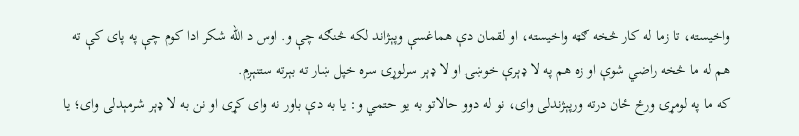واخیسته، تا زما له کار څخه ګټه واخیسته، او لقمان دې هماغسې وپېژاند لکه څنګه چې و. اوس د الله شکر ادا کوم چې په پای کې ته هم له ما څخه راضي شوې او زه هم په لا ډېرې خوښۍ او لا ډېر سرلوړۍ سره خپل ښار ته بېرته ستنېږم.
که ما په لومړۍ ورځ ځان درته ورپېژندلی وای، نو له دوو حالاتو به یو حتمي و: یا به دې باور نه وای کړی او نن به لا ډېر شرمېدلی وای؛ یا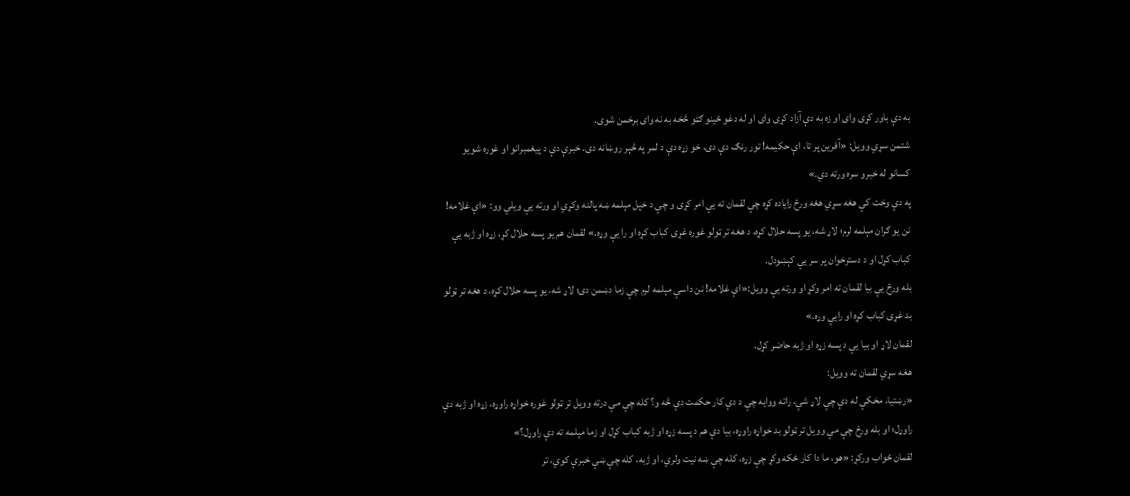به دې باور کړی وای او زه به دې آزاد کړی وای او له دغو ځینو ګټو څخه به نه وای برخمن شوی.
شتمن سړي وویل: «آفرین پر تا، اې حکیمه! تور رنګ دې دی، خو زړه دې د لمر په څېر روښانه دی. خبرې دې د پیغمبرانو او غوره شویو کسانو له خبرو سره ورته دي.»
په دې وخت کې هغه سړي هغه ورځ رایاده کړه چې لقمان ته یې امر کړی و چې د خپل مېلمه ښه پالنه وکړي او ورته یې ویلي وو: «اې غلامه! نن یو ګران مېلمه لرم؛ لاړ شه، یو پسه حلال کړه، د هغه تر ټولو غوره غړی کباب کړه او را یې وړه.» لقمان هم یو پسه حلال کړ، زړه او ژبه یې کباب کړل او د دسترخوان پر سر یې کېښودل.
بله ورځ یې بیا لقمان ته امر وکړ او ورته یې وویل:«اې غلامه! نن داسې مېلمه لرم چې زما دښمن دی؛ لاړ شه، یو پسه حلال کړه، د هغه تر ټولو بد غړی کباب کړه او رایې وړه.»
لقمان لاړ او بیا یې د پسه زړه او ژبه حاضر کړل.
هغه سړي لقمان ته وویل:
«رښتیا، مخکې له دې چې لاړ شې، راته ووایه چې د دې کار حکمت دې څه و؟ کله چې مې درته وویل تر ټولو غوره خواړه راوړه، زړه او ژبه دې راوړل؛ او بله ورځ چې مې وویل تر ټولو بد خواړه راوړه، بیا دې هم د پسه زړه او ژبه کباب کړل او زما مېلمه ته دې راوړل؟»
لقمان ځواب ورکړ: «هو، ما دا کار ځکه وکړ چې زړه، کله چې ښه نیت ولري، او ژبه، کله چې ښې خبرې کوي، تر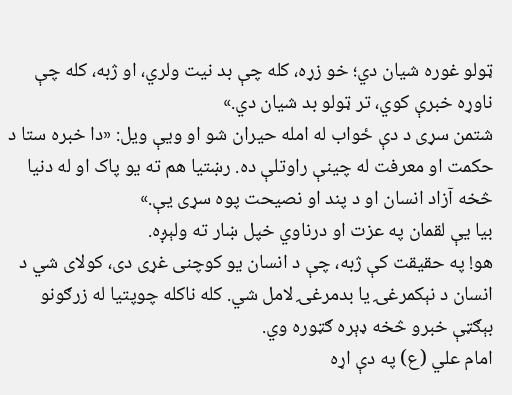ټولو غوره شیان دي؛ خو زړه، کله چې بد نیت ولري، او ژبه، کله چې ناوړه خبرې کوي، تر ټولو بد شیان دي.»
شتمن سړی د دې ځواب له امله حیران شو او ویې ویل: «دا خبره ستا د حکمت او معرفت له چینې راوتلې ده. رښتیا هم ته یو پاک او له دنیا څخه آزاد انسان او د پند او نصیحت پوه سړی یې.»
بیا یې لقمان په عزت او درناوي خپل ښار ته ولېږه.
هو! په حقیقت کې ژبه، چې د انسان یو کوچنی غړی دی، کولای شي د انسان د نېکمرغۍ یا بدمرغۍ لامل شي. کله ناکله چوپتیا له زرګونو بېګټې خبرو څخه ډېره ګټوره وي.
امام علي (ع) په دې اړه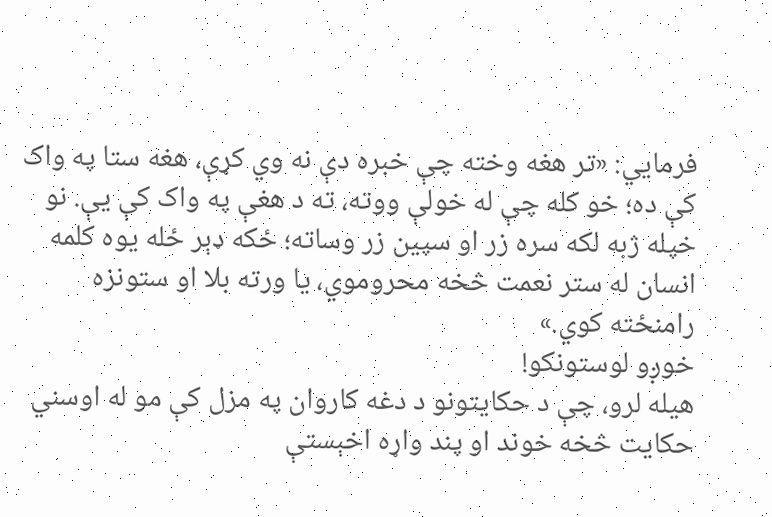فرمایي: «تر هغه وخته چې خبره دې نه وي کړې، هغه ستا په واک کې ده؛ خو کله چې له خولې ووته، ته د هغې په واک کې یې. نو خپله ژبه لکه سره زر او سپین زر وساته؛ ځکه ډېر ځله یوه کلمه انسان له ستر نعمت څخه محروموي، یا ورته بلا او ستونزه رامنځته کوي.»
خوږو لوستونکو!
هیله لرو، چې د حکایتونو د دغه کاروان په مزل کې مو له اوسني حکایت څخه خوند او پند واړه اخېستې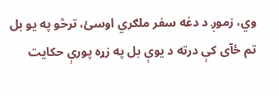وي، زموږ د دغه سفر ملګري اوسئ، ترڅو په یو بل تم ځآی کې درته د یوې بل په زړه پورې حکایت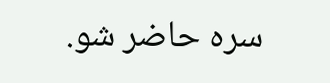سره حاضر شو.